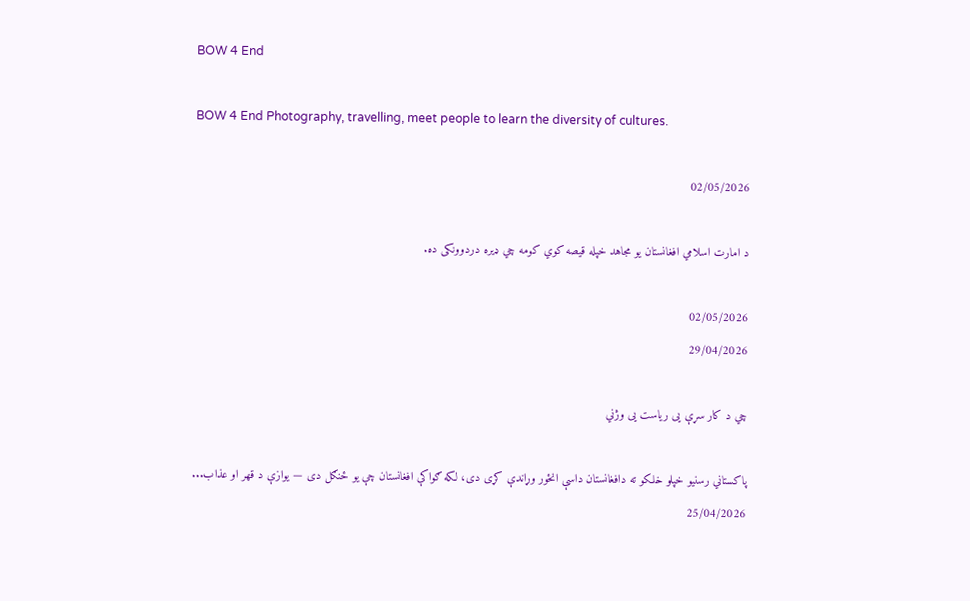BOW 4 End

BOW 4 End Photography, travelling, meet people to learn the diversity of cultures.

02/05/2026

د امارت اسلامي افغانستان یو مجاهد خپله قیصه کوي کومه چي ډیره دردوونکی ده.

02/05/2026
29/04/2026

چي د کار سړې یی ریاست یی وژني

پاکستاني رسنیو خپلو خلکو ته دافغانستان داسې انځور وړاندې کړی دی، لکه ګواکې افغانستان چې یو ځنګل دی — یوازې د قهر او عذاب...
25/04/2026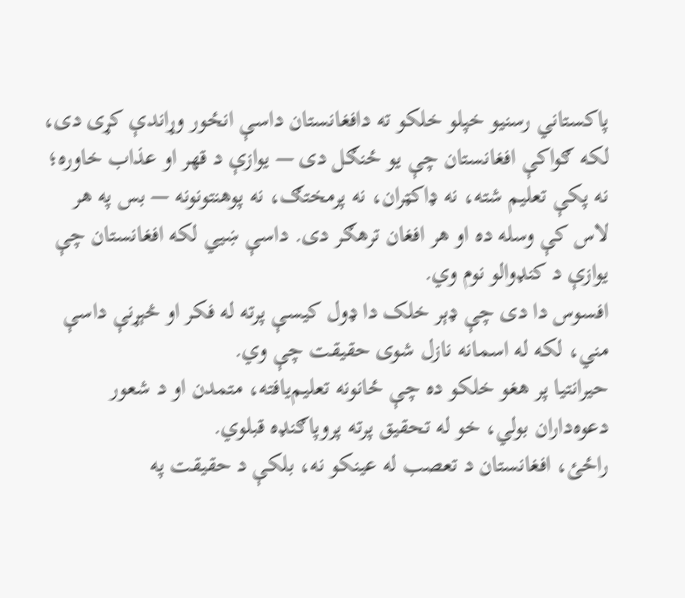پاکستاني رسنیو خپلو خلکو ته دافغانستان داسې انځور وړاندې کړی دی، لکه ګواکې افغانستان چې یو ځنګل دی — یوازې د قهر او عذاب خاوره؛ نه پکې تعلیم شته، نه ډاکټران، نه پرمختګ، نه پوهنتونونه — بس په هر لاس کې وسله ده او هر افغان ترهګر دی. داسې ښيي لکه افغانستان چې یوازې د کنډوالو نوم وي.
افسوس دا دی چې ډېر خلک دا ډول کیسې پرته له فکر او څېړنې داسې مني، لکه له اسمانه نازل شوی حقیقت چې وي.
حیرانتیا پر هغو خلکو ده چې ځانونه تعلیم‌یافته، متمدن او د شعور دعوه‌داران بولي، خو له تحقیق پرته پروپاګنډه قبلوي.
راځئ، افغانستان د تعصب له عینکو نه، بلکې د حقیقت په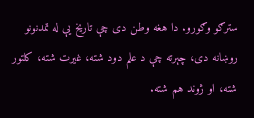سترګو وګورو. دا هغه وطن دی چې تاریخ یې له تمدنونو روښانه دی، چېرته چې د علم دود شته، غیرت شته، کلتور شته، او ژوند هم شته.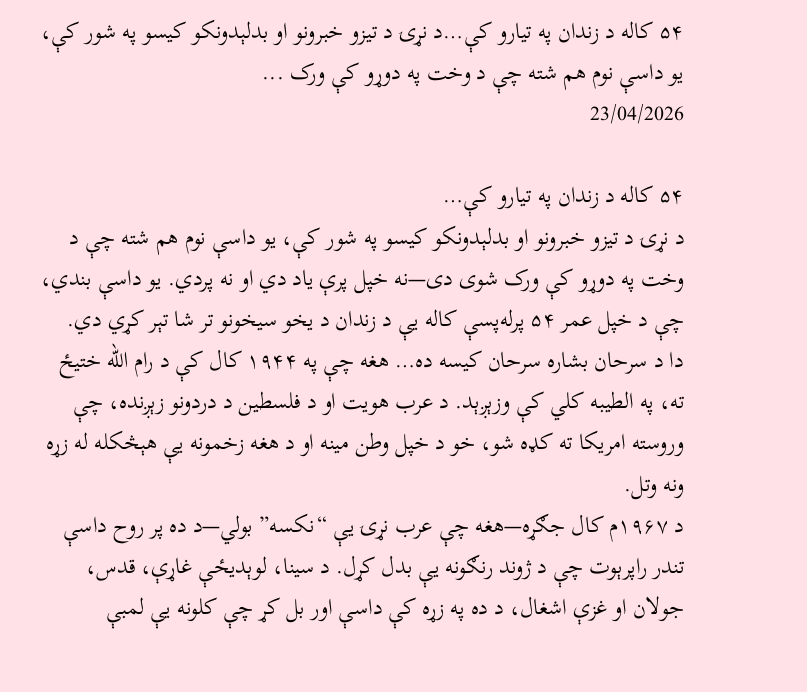۵۴ کاله د زندان په تیارو کې…د نړۍ د تیزو خبرونو او بدلېدونکو کیسو په شور کې، یو داسې نوم هم شته چې د وخت په دوړو کې ورک ...
23/04/2026

۵۴ کاله د زندان په تیارو کې…
د نړۍ د تیزو خبرونو او بدلېدونکو کیسو په شور کې، یو داسې نوم هم شته چې د وخت په دوړو کې ورک شوی دی—نه خپل پرې یاد دي او نه پردي. یو داسې بندي، چې د خپل عمر ۵۴ پرله‌پسې کاله یې د زندان د یخو سیخونو تر شا تېر کړي دي.
دا د سرحان بشاره سرحان کیسه ده… هغه چې په ۱۹۴۴ کال کې د رام الله ختیځ ته، په الطیبه کلي کې وزېږېد. د عرب هویت او د فلسطین د دردونو زېږنده، چې وروسته امریکا ته کډه شو، خو د خپل وطن مینه او د هغه زخمونه یې هېڅکله له زړه ونه وتل.
د ۱۹۶۷م کال جګړه—هغه چې عرب نړۍ یې “نکسه” بولي—د ده پر روح داسې تندر راپرېوت چې د ژوند رنګونه یې بدل کړل. د سینا، لوېدیځې غاړې، قدس، جولان او غزې اشغال، د ده په زړه کې داسې اور بل کړ چې کلونه یې لمبې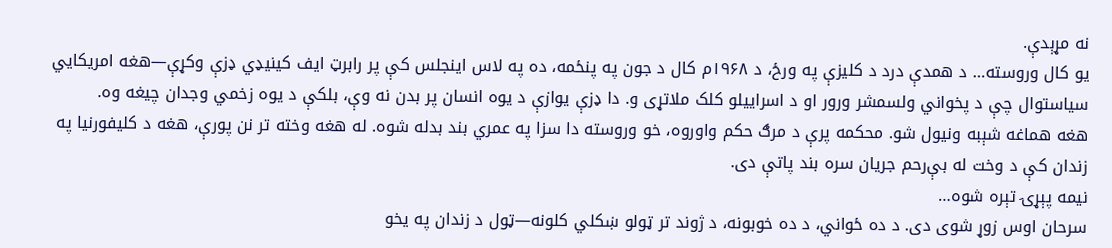نه مړېدې.
یو کال وروسته… د همدې درد د کلیزې په ورځ، د ۱۹۶۸م کال د جون په پنځمه، ده په لاس اینجلس کې پر رابرټ ایف کینیډي ډزې وکړې—هغه امریکایي سیاستوال چې د پخواني ولسمشر ورور او د اسراییلو کلک ملاتړی و. دا ډزې یوازې د یوه انسان پر بدن نه وې، بلکې د یوه زخمي وجدان چیغه وه.
هغه هماغه شېبه ونیول شو. محکمه پرې د مرګ حکم واوروه، خو وروسته دا سزا په عمري بند بدله شوه. له هغه وخته تر نن پورې، هغه د کلیفورنیا په زندان کې د وخت له بې‌رحم جریان سره بند پاتې دی.
نیمه پېړۍ تېره شوه…
سرحان اوس زوړ شوی دی. د ده ځواني، د ده خوبونه، د ژوند تر ټولو ښکلي کلونه—ټول د زندان په یخو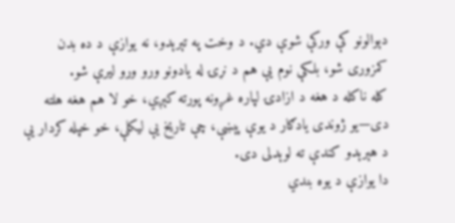دېوالونو کې ورکې شوې دي. د وخت په تېرېدو، نه یوازې د ده بدن کمزوری شو، بلکې نوم یې هم د نړۍ له یادونو ورو ورو لیرې شو.
کله ناکله د هغه د ازادۍ لپاره غږونه پورته کېږي، خو لا هم هغه هلته دی—یو ژوندی یادګار د یوې پېښې، چې تاریخ یې لیکلې، خو خپله کردار یې د هېرېدو کندې ته لوېدلی دی.
دا یوازې د یوه بندي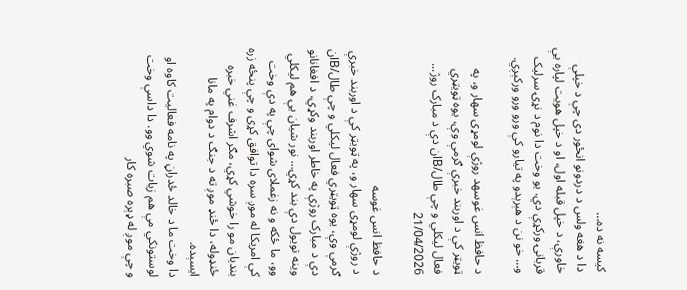کیسه نه ده…
دا د هغه ولس د دردونو انځور دی چې د خپلې خاورې، د خپل قبله اول، او د خپل هویت لپاره یې قربانۍ ورکړې دي. یو وخت دا نوم د نړۍ سرلیک و… خو نن د هېرېدو په تیارو کې ورو ورو ورکېږي.

د حافظ انس غوسهد روژې لومړی سهار و، په ټویټر کې د اوربند خبرې ګرمې وې، یوه ټویټري فعال لیکلي و چې طال/Bان دې د مبارک روژ...
21/04/2026

د حافظ انس غوسه
د روژې لومړی سهار و، په ټویټر کې د اوربند خبرې ګرمې وې، یوه ټویټري فعال لیکلي و چې طال/Bان دې د مبارک روژې په خاطر اوربند وکړي، د افغانانو وینه تویول دې بند کړي... نور شیان یې هم لیکلي وو، ما ځکه و نه زغملای شوای چې په دې وخت کې امریکا له موږ سره دا توافق کړی و چې پنځه زره بندیان مو را خوشي کړي، مګر اشرف غني خبره ځنډوله، دا ځنډ موږ ته د جنګ د دوام په مانا ایسېده.
دا وخت ما د خالد ځدراڼ په نامه فعالیت کاوه او لوستونکي مې هم زیات شوي وو. دا داسې وخت و چې موږ له ډېره صبره کار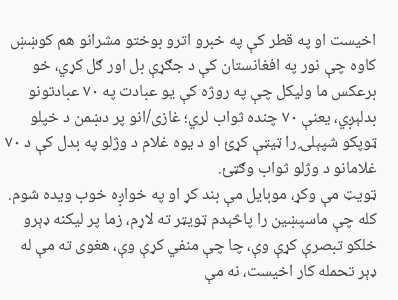اخیست او په قطر کې په خبرو اترو بوختو مشرانو هم کوښښ کاوه چې نور په افغانستان کې د جګړې بل اور ګل کړي، خو برعکس ما ولیکل چې په روژه کې یو عبادت په ۷۰ عبادتونو بدلېږي، یعنې ۷۰ چنده ثواب لري؛ غازی/انو پر دښمن د خپلو ټوپکو شپېلۍ را ټيټې کړئ او د یوه غلام د وژلو په بدل کې د ۷۰ غلامانو د وژلو ثواب وګټئ.
ټویټ مې وکړ، موبایل مې بند کړ او په خواږه خوب ویده شوم. کله چې ماسپښین را پاڅېدم ټویټر ته لاړم، زما پر لیکنه ډېرو خلکو تبصرې کړې وې، چا چې منفي کړې وې، هغوی ته مې له ډېر تحمله کار اخیست، نه مې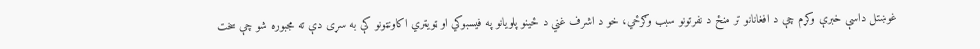غوښتل داسې خبرې وکړم چې د افغانانو تر منځ د نفرتونو سبب وګرځي، خو د اشرف غني د ځینو پلویانو په فیسبوکي او ټویټري اکاونټونو کې به سړی دې ته مجبوره شو چې سخت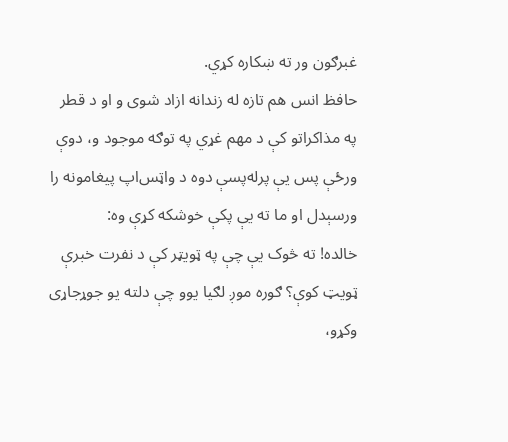غبرګون ور ته ښکاره کړي.
حافظ انس هم تازه له زندانه ازاد شوی و او د قطر په مذاکراتو کې د مهم غړي په توګه موجود و، دوې ورځې پس یې پرله‌پسې دوه د واټس‌اپ پیغامونه را ورسېدل او ما ته یې پکې خوشکه کړې وه:
خالده! ته څوک یې چې په ټویټر کې د نفرت خبرې ټویټ کوې؟ ګوره موږ لګیا یوو چې دلته یو جوړجاړی وکړو،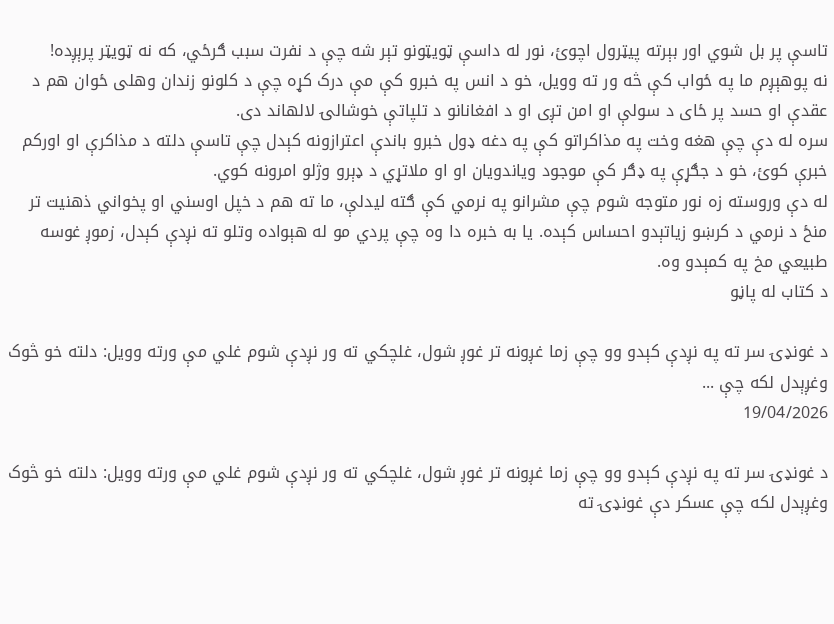تاسې پر بل شوي اور بېرته پيټرول اچوئ، نور له داسې ټویټونو تېر شه چې د نفرت سبب ګرځي، که نه ټویټر پرېږده!
نه پوهېږم ما په ځواب کې څه ور ته وویل، خو د انس په خبرو کې مې درک کړه چې د کلونو زندان وهلی ځوان هم د عقدې او حسد پر ځای د سولې او امن تږی او د افغانانو د تلپاتې خوشالۍ لالهاند دی.
سره له دې چې هغه وخت په مذاکراتو کې په دغه ډول خبرو باندې اعترازونه کېدل چې تاسې دلته د مذاکرې او اورکم خبرې کوئ، خو د جګړې په ډګر کې موجود ویاندویان او او ملاتړي د ډېرو وژلو امرونه کوي.
له دې وروسته زه نور متوجه شوم چې مشرانو په نرمي کې ګته لیدلې، ما ته هم د خپل اوسني او پخواني ذهنیت تر منځ د نرمي د کرښو زیاتېدو احساس کېده. یا به خبره دا وه چې پردي مو له هېواده وتلو ته نږدې کېدل، زموږ غوسه طبیعي مخ په کمېدو وه.
د کتاب له پاڼو

د غونډۍ سر ته په نږدې کېدو وو چې زما غږونه تر غوږ شول، غلچکي ته ور نږدې شوم غلي مې ورته وویل: دلته خو څوک وغږېدل لکه چې ...
19/04/2026

د غونډۍ سر ته په نږدې کېدو وو چې زما غږونه تر غوږ شول، غلچکي ته ور نږدې شوم غلي مې ورته وویل: دلته خو څوک وغږېدل لکه چې عسکر دې غونډۍ ته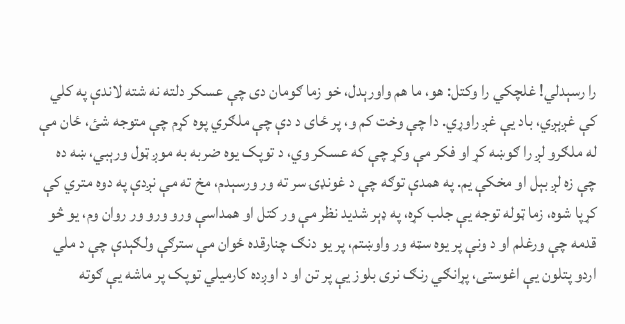را رسېدلي! غلچکي را وکتل: هو، ما هم واورېدل، خو زما ګومان دی چې عسکر دلته نه شته لاندې په کلي کې غږېږي، باد یې غږ راوړي. دا چې وخت کم و، پر ځای د دې چې ملګري پوه کړم چې متوجه شئ، ځان مې له ملګرو لږ را ګوښه کړ او فکر مې وکړ چې که عسکر وي، د توپک یوه ضربه به موږ ټول ورېبي، ښه ده چې زه لږ بېل او مخکې یم. په همدې توګه چې د غونډۍ سر ته ور ورسېدم، مخ ته مې نږدې په دوه متري کې کړپا شوه، زما ټوله توجه یې جلب کړه، په ډېر شدید نظر مې ور کتل او همداسې ورو ورو ور روان وم، یو څو قدمه چې ورغلم او د ونې پر یوه سټه ور واوښتم، پر یو دنګ چنارقده ځوان مې سترګې ولګېدې چې د ملي اردو پتلون یې اغوستی، پړانګي رنګ نری بلوز یې پر تن او د اوږده کارمیلي توپک پر ماشه یې ګوته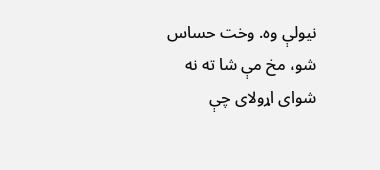نیولې وه. وخت حساس شو، مخ مې شا ته نه شوای اړولای چې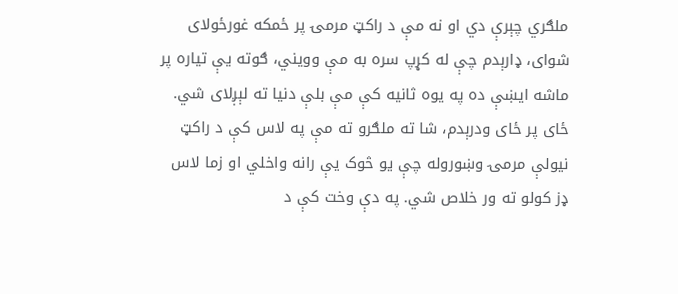ملګري چېرې دي او نه مې د راکټ مرمۍ پر ځمکه غورځولای شوای، ډارېدم چې له کړپ سره به مې وویني، ګوته یې تیاره پر ماشه ايښې ده په یوه ثانیه کې مې بلې دنیا ته لېږلای شي. ځای پر ځای ودرېدم، شا ته ملګرو ته مې په لاس کې د راکټ نیولې مرمۍ وښوروله چې یو څوک یې رانه واخلي او زما لاس ډز کولو ته ور خلاص شي. په دې وخت کې د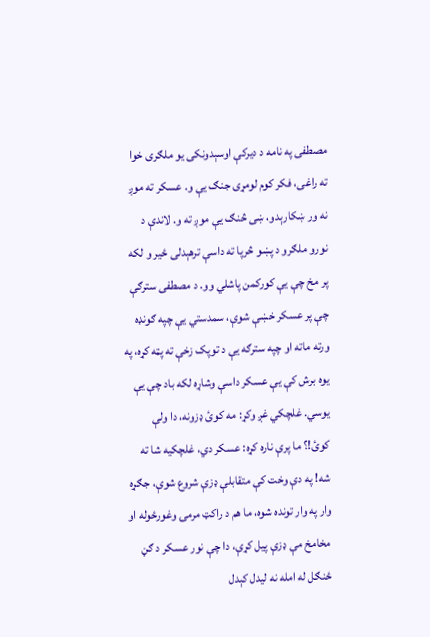مصطفی په نامه د دیرکې اوسېدونکی یو ملګری خوا ته راغی، فکر کوم لومړی جنګ یې و. عسکر ته موږ نه ور ښکارېدو، ښی څنګ یې موږ ته و. لاندې د نورو ملګرو د پښو څرپا ته داسې ترهېدلی ځیر و لکه پر مخ چې یې کورکمن پاشلي وو. د مصطفی سترګې چې پر عسکر خښې شوې، سمدستي یې چپه ګونډه ورته ماته او چپه سترګه یې د توپک زخې ته پټه کړه، په یوه برش کې یې عسکر داسې وشاړه لکه باد چې یې یوسي. غلچکي غږ وکړ: مه کوئ ډزونه، دا ولې کوئ!؟ ما پرې ناره کړه: عسکر دي، غلچکیه شا ته شه! په دې وخت کې متقابلې ډزې شروع شوې، جګړه وار په وار تونده شوه، ما هم د راکټ مرمۍ وغورځوله او مخامخ مې ډزې پیل کړې، دا چې نور عسکر د ګڼ ځنګل له امله نه لیدل کېدل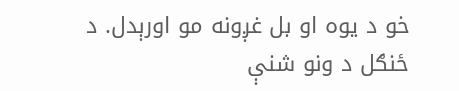خو د یوه او بل غږونه مو اورېدل. د ځنګل د ونو شنې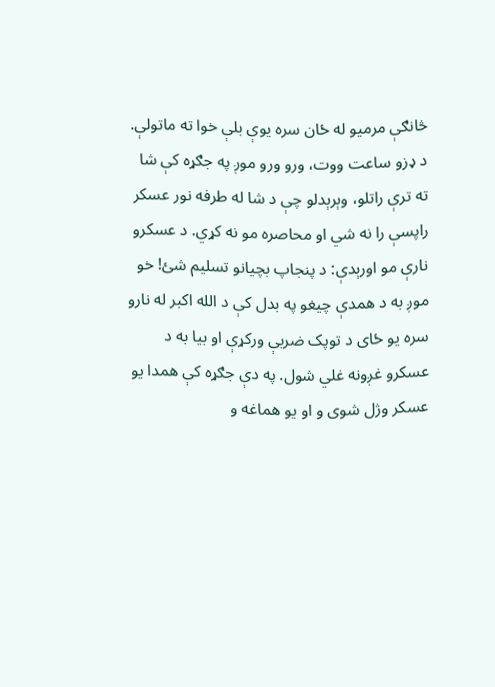څانګې مرميو له ځان سره یوې بلې خوا ته ماتولې. د ډزو ساعت ووت، ورو ورو موږ په جګړه کې شا ته ترې راتلو، وېرېدلو چې د شا له طرفه نور عسکر راپسې را نه شي او محاصره مو نه کړي. د عسکرو نارې مو اورېدې: د پنجاپ بچیانو تسلیم شئ! خو موږ به د همدې چیغو په بدل کې د الله اکبر له نارو سره یو ځای د توپک ضربې ورکړې او بیا به د عسکرو غږونه غلي شول. په دې جګړه کې همدا یو عسکر وژل شوی و او یو هماغه و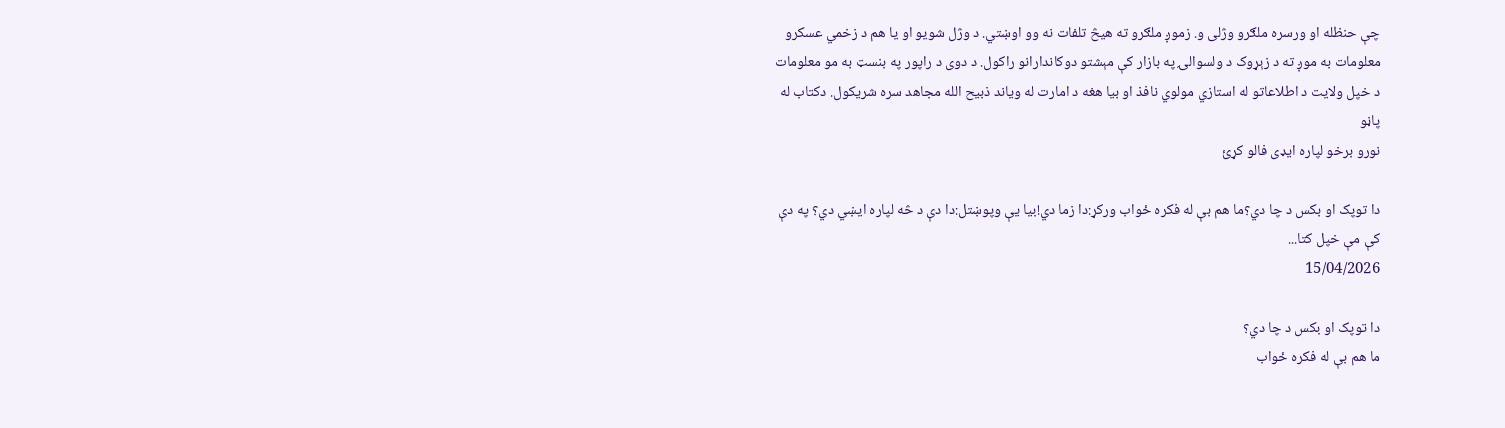چې حنظله او ورسره ملګرو وژلی و. زموږ ملګرو ته هیڅ تلفات نه وو اوښتي. د وژل شویو او یا هم د زخمي عسکرو معلومات به موږ ته د زېړوک د ولسوالۍ په بازار کې مېشتو دوکاندارانو راکول. د دوی د راپور په بنسټ به مو معلومات د خپل ولایت د اطلاعاتو له استازي مولوي نافذ او بیا هغه د امارت له ویاند ذبیح الله مجاهد سره شریکول. دکتاب له پاڼو
نورو برخو لپاره ایډی فالو کړئ

دا توپک او بکس د چا دي؟ما هم بې له فکره ځواب ورکړ:دا زما دي!بیا یې وپوښتل:دا دې د څه لپاره ایښي دي؟ په دې کې مې خپل کتا...
15/04/2026

دا توپک او بکس د چا دي؟
ما هم بې له فکره ځواب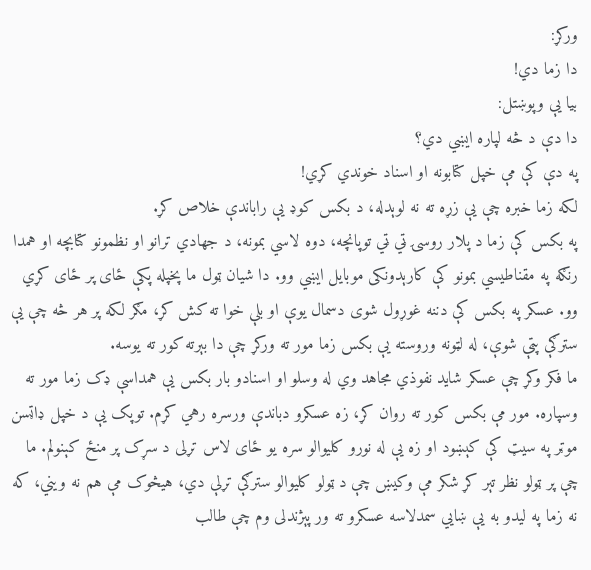ورکړ:
دا زما دي!
بیا یې وپوښتل:
دا دې د څه لپاره ایښي دي؟
په دې کې مې خپل کتابونه او اسناد خوندي کړي!
لکه زما خبره چې یې زړه ته نه لوېدله، د بکس کوډ یې راباندې خلاص کړ.
په بکس کې زما د پلار روسۍ ټي ټي توپانچه، دوه لاسي بمونه، د جهادي ترانو او نظمونو کتابچه او همدا رنګه په مقناطیسي بمونو کې کارېدونکی موبایل ایښي وو. دا شیان ټول ما پخپله پکې ځای پر ځای کړي وو. عسکر په بکس کې دننه غوړول شوی دسمال يوې او بلې خوا ته کش کړ، مګر لکه پر هر څه چې یې سترګې پټې شوې، له لټونه وروسته یې بکس زما مور ته ورکړ چې دا بېرته کور ته یوسه.
ما فکر وکړ چې عسکر شاید نفوذي مجاهد وي له وسلو او اسنادو بار بکس یې همداسې ډک زما مور ته وسپاره. مور مې بکس کور ته روان کړ، زه عسکرو دباندې ورسره رهي کړم. توپک یې د خپل ډاټسن موټر په سیټ کې کېښود او زه یې له نورو کلیوالو سره یو ځای لاس تړلی د سړک پر منځ کېنولم. ما چې پر ټولو نظر تېر کړ شکر مې وکيښ چې د ټولو کلیوالو سترګې تړلې دي، هيڅوک مې هم نه ويني، که نه زما په لیدو به یې ښايي سمدلاسه عسکرو ته ور پېژندلی وم چې طالب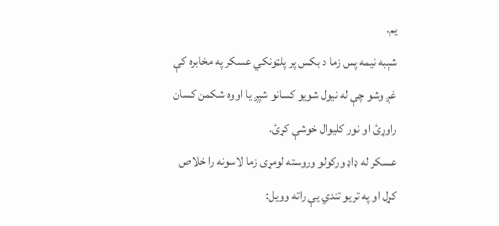یم.
شېبه نیمه پس زما د بکس پر پلټونکي عسکر په مخابره کې غږ وشو چې له نیول شویو کسانو شپږ یا اووه شکمن کسان راوړئ او نور کلیوال خوشې کړئ.
عسکر له ډاډ ورکولو وروسته لومړی زما لاسونه را خلاص کړل او په تریو تندي یې راته وویل: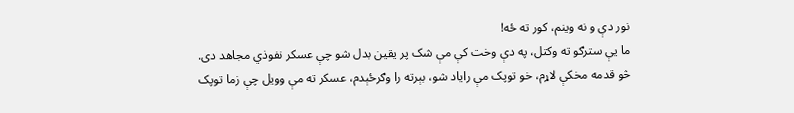نور دې و نه وینم، کور ته ځه!
ما یې سترګو ته وکتل، په دې وخت کې مې شک پر یقین بدل شو چې عسکر نفوذي مجاهد دی. څو قدمه مخکې لاړم، خو توپک مې رایاد شو، بېرته را وګرځېدم، عسکر ته مې وویل چې زما توپک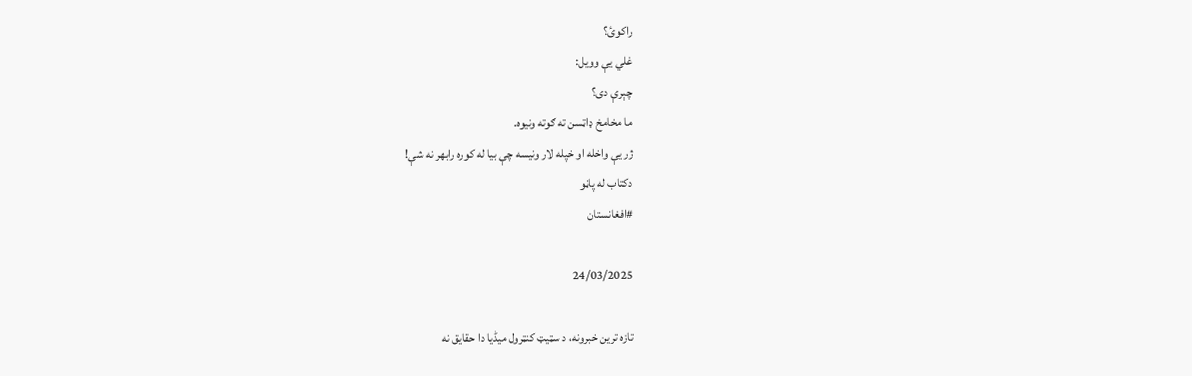راکوئ؟
غلي يې وویل:
چېرې دی؟
ما مخامخ ډاټسن ته ګوته ونیوه.
ژر یې واخله او خپله لار ونیسه چې بیا له کوره رابهر نه شې!
دکتاب له پاڼو
#افغانستان

24/03/2025

تازه ترین خبرونه، د سټیټ کنټرول میڈیا دا حقایق نه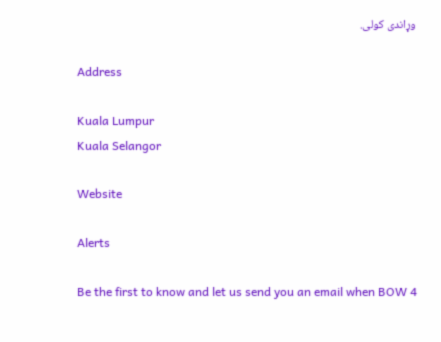وړاندی کولى.

Address

Kuala Lumpur
Kuala Selangor

Website

Alerts

Be the first to know and let us send you an email when BOW 4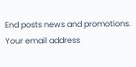End posts news and promotions. Your email address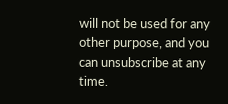will not be used for any other purpose, and you can unsubscribe at any time.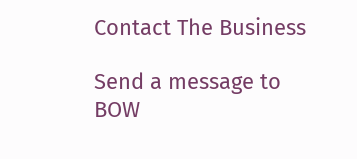Contact The Business

Send a message to BOW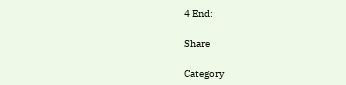4 End:

Share

Category